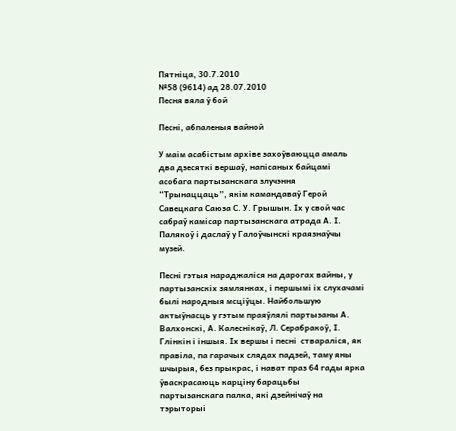Пятнiца, 30.7.2010
№58 (9614) ад 28.07.2010
Песня вяла ў бой

Песні, абпаленыя вайной

У маім асабістым архіве захоўваюцца амаль два дзесяткі вершаў, напісаных байцамі асобага партызанскага злучэння “Трынаццаць”, якім камандаваў Герой Савецкага Саюза С. У. Грышын. Іх у свой час сабраў камісар партызанскага атрада А. І. Палякоў і даслаў у Галоўчынскі краязнаўчы музей.

Песні гэтыя нараджаліся на дарогах вайны, у партызанскіх зямлянках, і першымі іх слухачамі былі народныя мсціўцы. Найбольшую актыўнасць у гэтым праяўлялі партызаны А. Валхонскі, А. Калеснікаў, Л. Серабракоў, І. Глінкін і іншыя. Іх вершы і песні  ствараліся, як правіла, па гарачых слядах падзей, таму яны шчырыя, без прыкрас, і нават праз 64 гады ярка ўваскрасаюць карціну барацьбы партызанскага палка, які дзейнічаў на тэрыторыі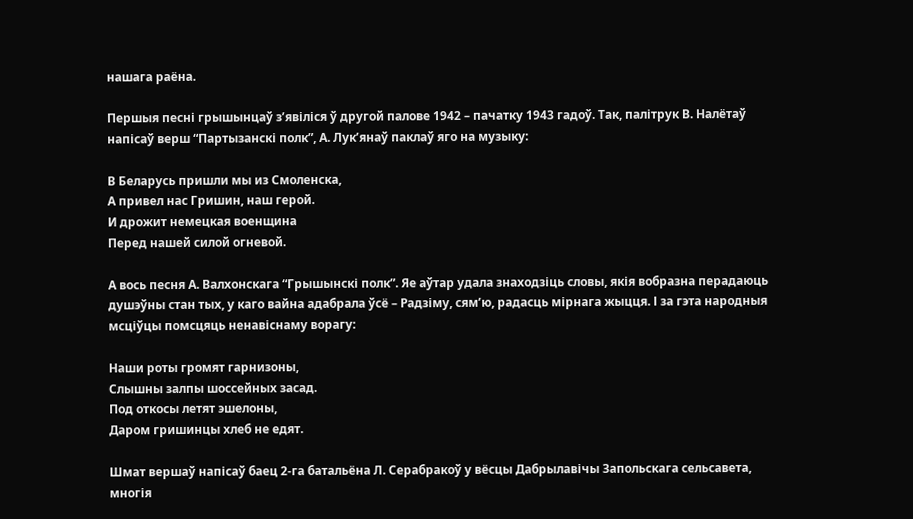нашага раёна.

Першыя песні грышынцаў з’явіліся ў другой палове 1942 – пачатку 1943 гадоў. Так, палітрук В. Налётаў напісаў верш “Партызанскі полк”, А. Лук’янаў паклаў яго на музыку:

В Беларусь пришли мы из Смоленска,
А привел нас Гришин, наш герой.
И дрожит немецкая военщина
Перед нашей силой огневой.

А вось песня А. Валхонскага “Грышынскі полк”. Яе аўтар удала знаходзіць словы, якія вобразна перадаюць душэўны стан тых, у каго вайна адабрала ўсё – Радзіму, сям’ю, радасць мірнага жыцця. І за гэта народныя мсціўцы помсцяць ненавіснаму ворагу:

Наши роты громят гарнизоны,
Слышны залпы шоссейных засад.
Под откосы летят эшелоны,
Даром гришинцы хлеб не едят.

Шмат вершаў напісаў баец 2-га батальёна Л. Серабракоў у вёсцы Дабрылавічы Запольскага сельсавета, многія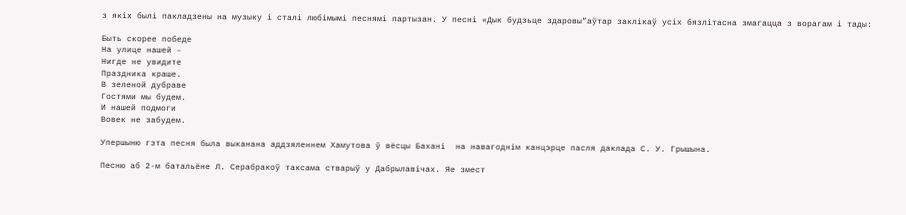з якіх былі пакладзены на музыку і сталі любімымі песнямі партызан. У песні «Дык будзьце здаровы”аўтар заклікаў усіх бязлітасна змагацца з ворагам і тады:

Быть скорее победе
На улице нашей –
Нигде не увидите
Праздника краше.
В зеленой дубраве
Гостями мы будем.
И нашей подмоги
Вовек не забудем.

Упершыню гэта песня была выканана аддзяленнем Хамутова ў вёсцы Бахані  на навагоднім канцэрце пасля даклада С. У. Грышына.

Песню аб 2-м батальёне Л. Серабракоў таксама стварыў у Дабрылавічах. Яе змест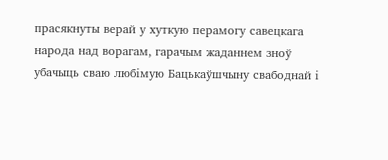прасякнуты верай у хуткую перамогу савецкага народа над ворагам, гарачым жаданнем зноў убачыць сваю любімую Бацькаўшчыну свабоднай і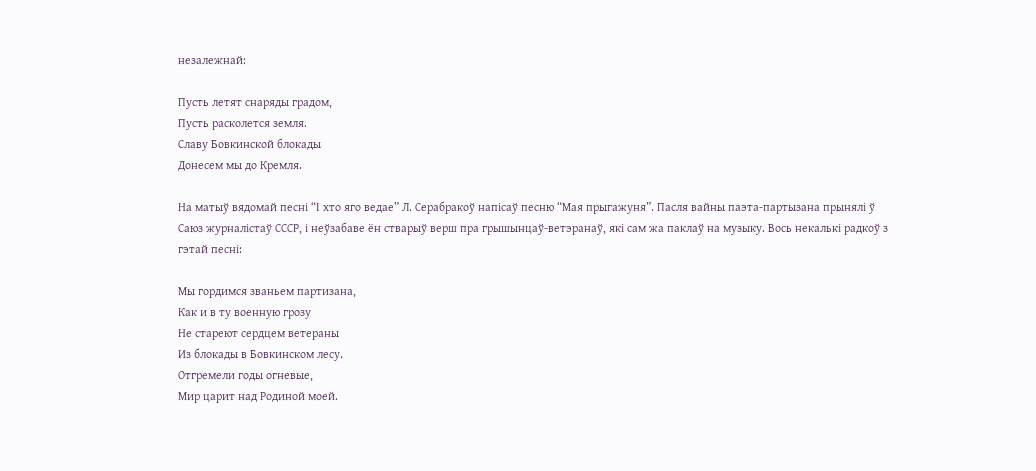незалежнай:

Пусть летят снаряды градом,
Пусть расколется земля.
Славу Бовкинской блокады
Донесем мы до Кремля.

На матыў вядомай песні “І хто яго ведае” Л. Серабракоў напісаў песню “Мая прыгажуня”. Пасля вайны паэта-партызана прынялі ў Саюз журналістаў СССР, і неўзабаве ён стварыў верш пра грышынцаў-ветэранаў, які сам жа паклаў на музыку. Вось некалькі радкоў з гэтай песні:

Мы гордимся званьем партизана,
Как и в ту военную грозу
Не стареют сердцем ветераны
Из блокады в Бовкинском лесу.
Отгремели годы огневые,
Мир царит над Родиной моей.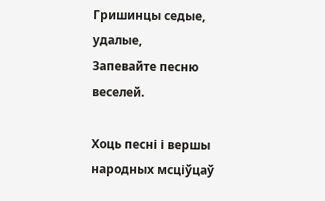Гришинцы седые, удалые,
Запевайте песню веселей.

Хоць песні і вершы народных мсціўцаў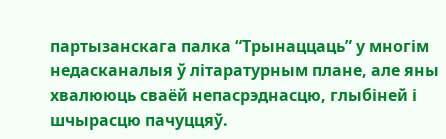партызанскага палка “Трынаццаць” у многім недасканалыя ў літаратурным плане, але яны хвалююць сваёй непасрэднасцю, глыбіней і шчырасцю пачуццяў.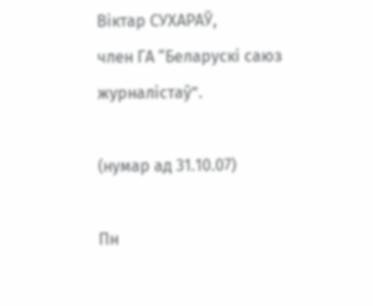Віктар СУХАРАЎ,
член ГА “Беларускі саюз журналістаў”.

(нумар ад 31.10.07)

Пн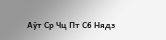Аўт Ср Чц Пт Сб Нядз